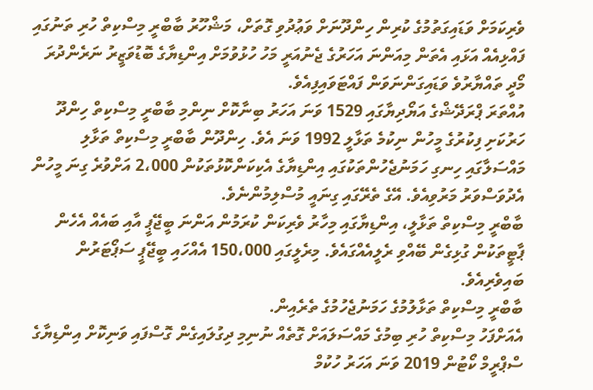ވެރިކަމަށް ވަޑައިގަތުމުގެ ކުރިން ހިންދޫނަށް ވަޢުދުވި ގޮތަށް، މަޝްހޫރު ބާބްރީ މިސްކިތް ހުރި ތަނުގައި ފައްޅިއެއް އަޅައި އެތަން މިއަންނަ އަހަރުގެ ޖެނުއަރީ މަހު ހުޅުވުމަށް އިންޑިޔާގެ ބޮޑުވަޒީރު ނަރެންދުރަ މޯދީ ތައްޔާރުވެ ވަޑައިގަންނަވަން ފައްޓަވައިފިއެވެ.
އުއްތަރަ ޕްރަދޭޝްގެ އަޔޯދިޔާގައި 1529 ވަނަ އަހަރު ބިނާކޮށް ނިންމި ބާބްރީ މިސްކިތް ހިންދޫ ހަރުކަށި ފިކުރުގެ މީހުން ނިކުމެ ތަޅާލީ 1992 ވަނަ އެވެ. ހިންދޫން ބާބްރީ މިސްކިތް ތަޅާލި މައްސަލާގައި ހިނގި ހަމަނުޖެހުންތަކުގައި އިންޑިޔާގެ އެކިކަންކޮޅުތަކުން 2،000 އަށްވުރެ ގިނަ މީހުން އެދުވަސްވަރު މަރުވިއެވެ. އޭގެ ތެރޭގައި ގިނައީ މުސްލިމުންނެވެ.
ބާބްރީ މިސްކިތް ތަޅާލީ، އިންޑިޔާގައި މިހާރު ވެރިކަން ކުރަމުން އަންނަ ބީޖޭޕީ އާއި ބައެއް އެހެން ޕާޓީތަކުން ގުޅިގެން ބޭއްވި ރެލީއެއްގައެވެ. މިރެލީގައި 150،000 އެއްހައި ބީޖޭޕީ ސަޕޯޓަރުން ބައިވެރިއެވެ.
ބާބްރީ މިސްކިތް ތަޅާލުމުގެ ހަމަނުޖެހުމުގެ ތެރެއިން.
އެއަށްފަހު މިސްކިތް ހުރި ބިމުގެ މައްސަލައަށް ގޮތެއް ނުނިމި ދިގުލައިގެން ގޮސްފައި ވަނިކޮށް އިންޑިޔާގެ ސްޕްރީމް ކޯޓުން 2019 ވަނަ އަހަރު ހުކުމް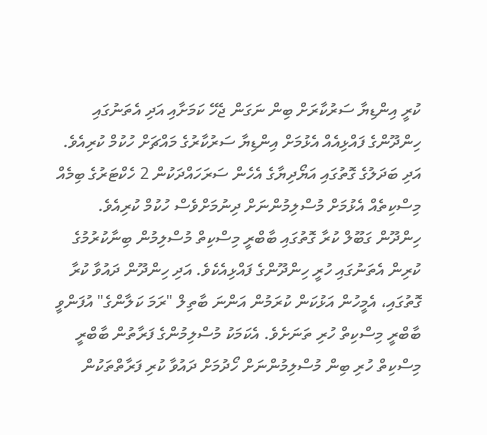ކުރީ އިންޑިޔާ ސަރުކާރަށް ބިން ނަގަން ޖެހޭ ކަމަށާއި އަދި އެތަނުގައި ހިންދޫންގެ ފައްޅިއެއް އެޅުމަށް އިންޑިޔާ ސަރުކާރުގެ މައްޗަށް ހުކުމް ކުރިއެވެ. އަދި ބަދަލުގެ ގޮތުގައި އަޔޯދިޔާގެ އެހެން ސަރަހައްދަކުން 2 ހެކްޓަރުގެ ބިމެއް މިސްކިތެއް އެޅުމަށް މުސްލިމުންނަށް ދިނުމަށްވެސް ހުކުމް ކުރިއެވެ.
ހިންދޫން ގަބޫލް ކުރާ ގޮތުގައި ބާބްރީ މިސްކިތް މުސްލިމުން ބިނާކުރުމުގެ ކުރިން އެތަނުގައި ހުރީ ހިންދޫންގެ ފައްޅިއެކެވެ. އަދި ހިންދޫން ދައުވާ ކުރާ ގޮތުގައި، އެމީހުން އަޅުކަން ކުރަމުން އަންނަ ބާތިލް "ރަމަ ކަލާންގެ" އުފަންވީ ބާބްރީ މިސްކިތް ހުރި ތަނަށެވެ. އެކަމަކު މުސްލިމުންގެ ފަރާތުން ބާބްރީ މިސްކިތް ހުރި ބިން މުސްލިމުންނަށް ހޯދުމަށް ދައުވާ ކުރި ފަރާތްތަކުން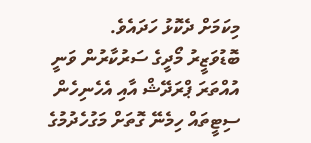މިކަމަށް ދެކޮޅު ހަދައެވެ.
ބޮޑުވަޒީރު މޯދީގެ ސަރުކާރުން ވަނީ އުއްތަރަ ޕްރަދޭޝް އާއި އެހެނިހެން ސިޓީތައް ހިމެނޭ ގޮތަށް މަގުހެދުމުގެ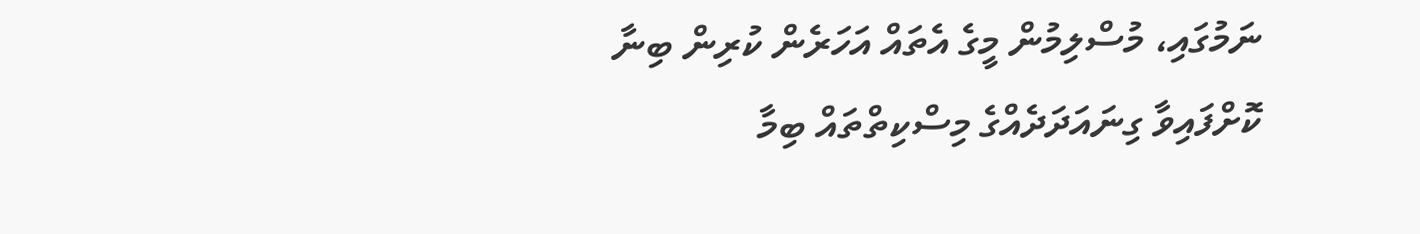ނަމުގައި، މުސްލިމުން މީގެ އެތައް އަހަރެން ކުރިން ބިނާ ކޮށްފައިވާ ގިނައަދަދެއްގެ މިސްކިތްތައް ބިމާ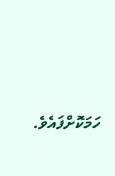ހަމަކޮށްފައެވެ.